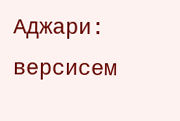Аджари: версисем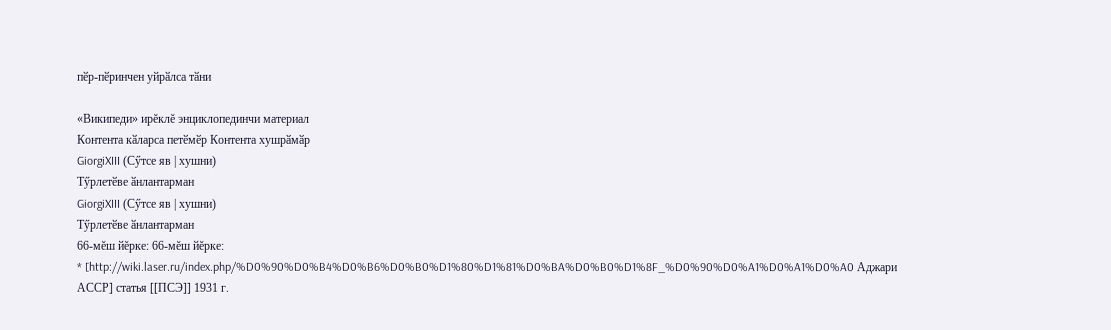пӗр-пӗринчен уйрӑлса тӑни

«Википеди» ирĕклĕ энциклопединчи материал
Контента кӑларса петӗмӗр Контента хушрӑмӑр
GiorgiXIII (Сӳтсе яв | хушни)
Тӳрлетӗве ӑнлантарман
GiorgiXIII (Сӳтсе яв | хушни)
Тӳрлетӗве ӑнлантарман
66-мĕш йĕрке: 66-мĕш йĕрке:
* [http://wiki.laser.ru/index.php/%D0%90%D0%B4%D0%B6%D0%B0%D1%80%D1%81%D0%BA%D0%B0%D1%8F_%D0%90%D0%A1%D0%A1%D0%A0 Аджари АССР] статья [[ПСЭ]] 1931 г.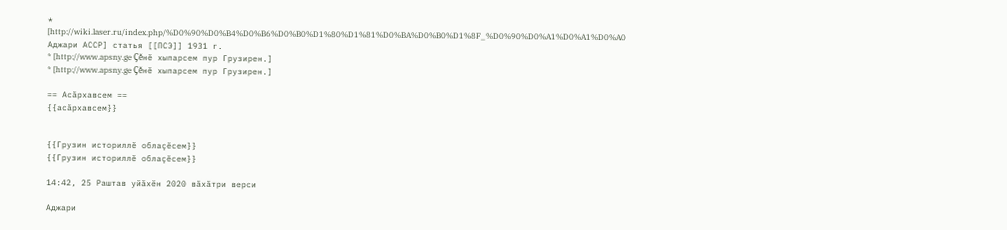* [http://wiki.laser.ru/index.php/%D0%90%D0%B4%D0%B6%D0%B0%D1%80%D1%81%D0%BA%D0%B0%D1%8F_%D0%90%D0%A1%D0%A1%D0%A0 Аджари АССР] статья [[ПСЭ]] 1931 г.
* [http://www.apsny.ge Çĕнĕ хыпарсем пур Грузирен.]
* [http://www.apsny.ge Çĕнĕ хыпарсем пур Грузирен.]

== Асăрхавсем ==
{{асăрхавсем}}


{{Грузин историллĕ облаçĕсем}}
{{Грузин историллĕ облаçĕсем}}

14:42, 25 Раштав уйӑхӗн 2020 вӑхӑтри верси

Аджари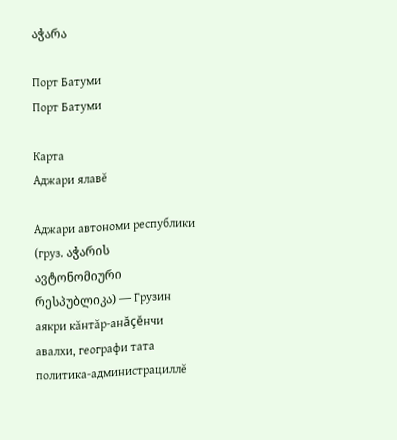აჭარა

Порт Батуми
Порт Батуми

Карта
Аджари ялавĕ

Аджари автономи республики (груз. აჭარის ავტონომიური რესპუბლიკა) — Грузин аякри кăнтăр-анăçĕнчи авалхи, географи тата политика-администрациллĕ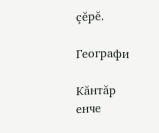çĕрĕ.

Географи

Кăнтăр енче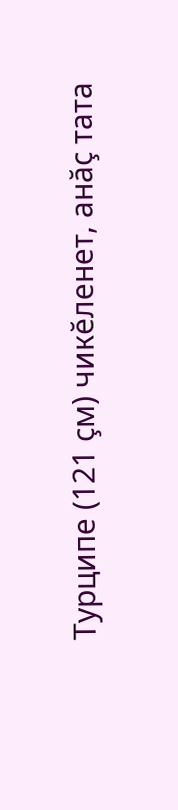Турципе (121 çм) чикĕленет, анăç тата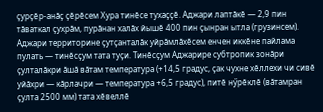çурçĕр-анăç çĕрĕсем Хура тинĕсе тухаççĕ. Аджари лаптăкĕ — 2,9 пин тăваткал çухрăм, пурăнан халăх йышĕ 400 пин çынран ытла (грузинсем). Аджари территорине çутçанталăк уйрăмлăхĕсем енчен иккĕне пайлама пулать — тинĕсçум тата туçи. Тинĕсçум Аджарире субтропик зонăри çулталăкри ăшă вăтам температура (+14,5 градус, çак чухне хĕллехи чи сивĕ уйăхри — кăрлачри — температура +6,5 градус), питĕ нӳрĕклĕ (вăтамран çулта 2500 мм) тата хĕвеллĕ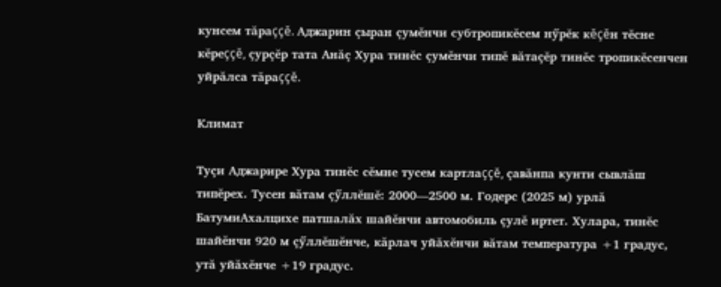кунсем тăраççĕ. Аджарин çыран çумĕнчи субтропикĕсем нӳрĕк кĕçĕн тĕсне кĕреççĕ, çурçĕр тата Анăç Хура тинĕс çумĕнчи типĕ вăтаçĕр тинĕс тропикĕсенчен уйрăлса тăраççĕ.

Климат

Туçи Аджарире Хура тинĕс сĕмне тусем картлаççĕ, çавăнпа кунти сывлăш типĕрех. Тусен вăтам çӳллĕшĕ: 2000—2500 м. Годерс (2025 м) урлă БатумиАхалцихе патшалăх шайĕнчи автомобиль çулĕ иртет. Хулара, тинĕс шайĕнчи 920 м çӳллĕшĕнче, кăрлач уйăхĕнчи вăтам температура +1 градус, утă уйăхĕнче +19 градус.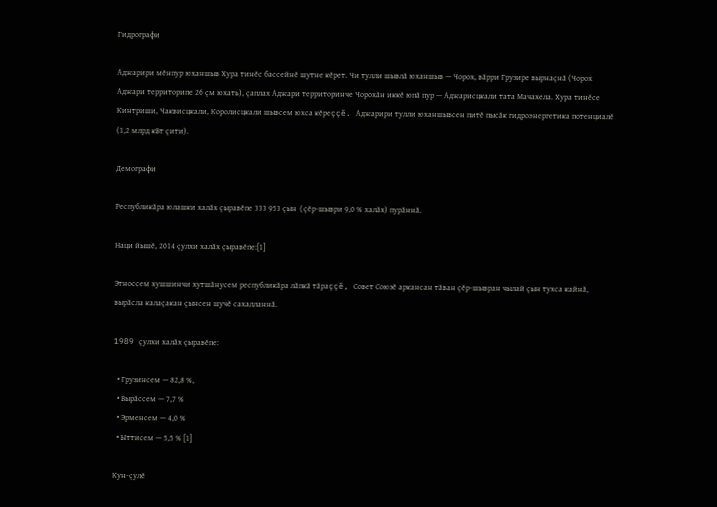Гидрографи

Аджарири мĕнпур юханшыв Хура тинĕс бассейнĕ шутне кĕрет. Чи тулли шывлă юханшыв — Чорох, вăрри Грузире вырнаçнă (Чорох Аджари территорипе 26 çм юхать), çаплах Аджари территоринче Чорохăн иккĕ юпă пур — Аджарисцкали тата Мачахела. Хура тинĕсе Кинтриши, Чаквисцкали, Королисцкали шывсем юхса кĕреççĕ. Аджарири тулли юханшывсен питĕ пысăк гидроэнергетика потенциалĕ (1,2 млрд кВт çити).

Демографи

Республикăра юлашки халăх çыравĕпе 333 953 çын (çĕр-шыври 9,0 % халăх) пурăннă.

Наци йышĕ, 2014 çулхи халăх çыравĕпе:[1]

Этноссем хушшинчи хутшăнусем республикăра лăпкă тăраççĕ, Совет Союзĕ аркансан тăван çĕр-шывран чылай çын тухса кайнă, вырăсла калаçакан çынсен шучĕ сахалланнă.

1989 çулхи халăх çыравĕпе:

  • Грузинсем — 82,8 %,
  • Вырăссем — 7,7 %
  • Эрменсем — 4,0 %
  • Ыттисем — 5,5 % [1]

Кун-çулĕ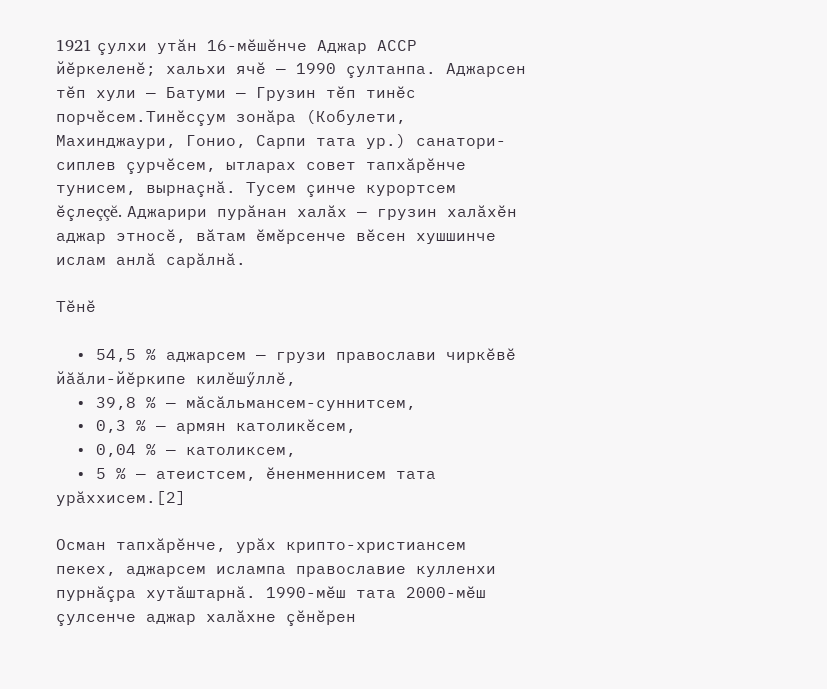1921 çулхи утăн 16-мĕшĕнче Аджар АССР йĕркеленĕ; хальхи ячĕ — 1990 çултанпа. Аджарсен тĕп хули — Батуми — Грузин тĕп тинĕс порчĕсем.Тинĕсçум зонăра (Кобулети, Махинджаури, Гонио, Сарпи тата ур.) санатори-сиплев çурчĕсем, ытларах совет тапхăрĕнче тунисем, вырнаçнă. Тусем çинче курортсем ĕçлеççĕ. Аджарири пурăнан халăх — грузин халăхĕн аджар этносĕ, вăтам ĕмĕрсенче вĕсен хушшинче ислам анлă сарăлнă.

Тĕнĕ

  • 54,5 % аджарсем — грузи православи чиркĕвĕ йăăли-йĕркипе килĕшӳллĕ,
  • 39,8 % — мăсăльмансем-суннитсем,
  • 0,3 % — армян католикĕсем,
  • 0,04 % — католиксем,
  • 5 % — атеистсем, ĕненменнисем тата урăххисем.[2]

Осман тапхăрĕнче, урăх крипто-христиансем пекех, аджарсем ислампа православие кулленхи пурнăçра хутăштарнă. 1990-мĕш тата 2000-мĕш çулсенче аджар халăхне çĕнĕрен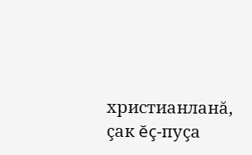христианланă, çак ĕç-пуçа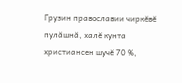Грузин православии чиркĕвĕ пулăшнă, халĕ кунта христиансен шучĕ 70 %,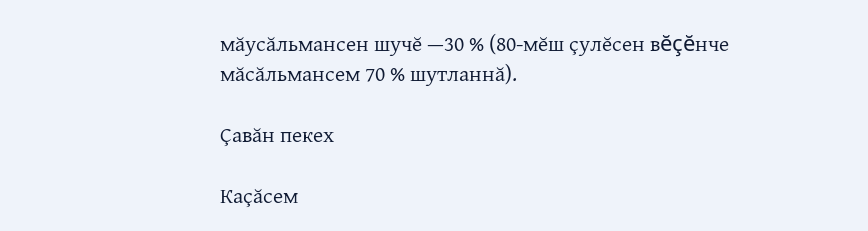мăусăльмансен шучĕ —30 % (80-мĕш çулĕсен вĕçĕнче мăсăльмансем 70 % шутланнă).

Çавăн пекех

Каçăсем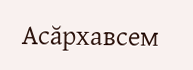Асăрхавсем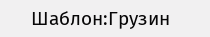Шаблон:Грузин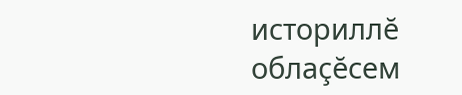историллĕ облаçĕсем